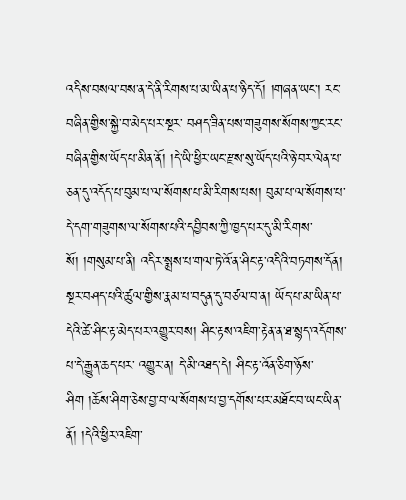འདིས་བསལ་བས་ན་དེ་ནི་རིགས་པ་མ་ཡིན་པ་ཉིད་དོ། །གཞན་ཡང་། རང་བཞིན་གྱིས་སྐྱེ་བ་མེད་པར་སྔར་ བཤད་ཟིན་པས་གཟུགས་སོགས་ཀྱང་རང་བཞིན་གྱིས་ཡོད་པ་མིན་ནོ། །དེ་ཡི་ཕྱིར་ཡང་རྫས་སུ་ཡོད་པའི་ཉེ་བར་ལེན་པ་ཅན་དུ་འདོད་པ་བུམ་པ་ལ་སོགས་པ་མི་རིགས་པས། བུམ་པ་ལ་སོགས་པ་དེ་དག་གཟུགས་ལ་སོགས་པའི་དབྱིབས་ཀྱི་ཁྱད་པར་དུ་མི་རིགས་ སོ། །གསུམ་པ་ནི། འདིར་སྨྲས་པ་གལ་ཏེ་འོ་ན་ཤིང་རྟ་འདིའི་བཏགས་དོན། སྔར་བཤད་པའི་ཚུལ་གྱིས་རྣམ་པ་བདུན་དུ་བཙལ་བ་ན། ཡོད་པ་མ་ཡིན་པ་དེའི་ཚེ་ཤིང་རྟ་མེད་པར་འགྱུར་བས། ཤིང་རྟས་འཇིག་རྟེན་ན་ཐ་སྙད་འདོགས་པ་དེ་རྒྱུན་ཆད་པར་ འགྱུར་ན། དེ་མི་འཐད་དེ། ཤིང་རྟ་འོན་ཅིག་ཉོས་ཤིག །ཆོས་ཤིག་ཅེས་བྱ་བ་ལ་སོགས་པ་བྱ་དགོས་པར་མཐོང་བ་ཡང་ཡིན་ནོ། །དེའི་ཕྱིར་འཇིག་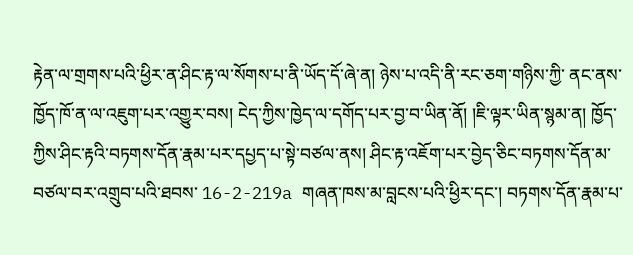རྟེན་ལ་གྲགས་པའི་ཕྱིར་ན་ཤིང་རྟ་ལ་སོགས་པ་ནི་ཡོད་དོ་ཞེ་ན། ཉེས་པ་འདི་ནི་རང་ཅག་གཉིས་ཀྱི་ ནང་ནས་ཁྱོད་ཁོ་ན་ལ་འཇུག་པར་འགྱུར་བས། ངེད་ཀྱིས་ཁྱེད་ལ་དགོད་པར་བྱ་བ་ཡིན་ནོ། །ཇི་ལྟར་ཡིན་སྙམ་ན། ཁྱོད་ཀྱིས་ཤིང་རྟའི་བཏགས་དོན་རྣམ་པར་དཔྱད་པ་སྟེ་བཙལ་ནས། ཤིང་རྟ་འཇོག་པར་བྱེད་ཅིང་བཏགས་དོན་མ་བཙལ་བར་འགྲུབ་པའི་ཐབས་ 16-2-219a གཞན་ཁས་མ་བླངས་པའི་ཕྱིར་དང་། བཏགས་དོན་རྣམ་པ་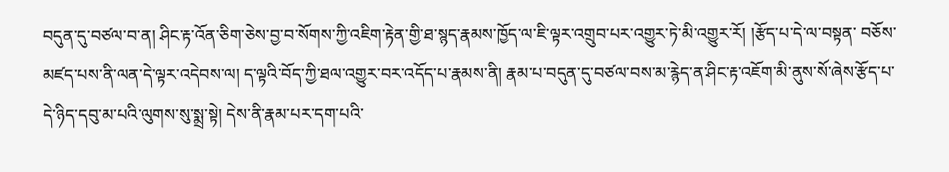བདུན་དུ་བཙལ་བ་ན། ཤིང་རྟ་འོན་ཅིག་ཅེས་བྱ་བ་སོགས་ཀྱི་འཇིག་རྟེན་གྱི་ཐ་སྙད་རྣམས་ཁྱོད་ལ་ཇི་ལྟར་འགྲུབ་པར་འགྱུར་ཏེ་མི་འགྱུར་རོ། །རྩོད་པ་དེ་ལ་བསྟན་ བཅོས་མཛད་པས་ནི་ལན་དེ་ལྟར་འདེབས་ལ། ད་ལྟའི་བོད་ཀྱི་ཐལ་འགྱུར་བར་འདོད་པ་རྣམས་ནི། རྣམ་པ་བདུན་དུ་བཙལ་བས་མ་རྙེད་ན་ཤིང་རྟ་འཇོག་མི་ནུས་སོ་ཞེས་རྩོད་པ་དེ་ཉིད་དབུ་མ་པའི་ལུགས་སུ་སྨྲ་སྟེ། དེས་ནི་རྣམ་པར་དག་པའི་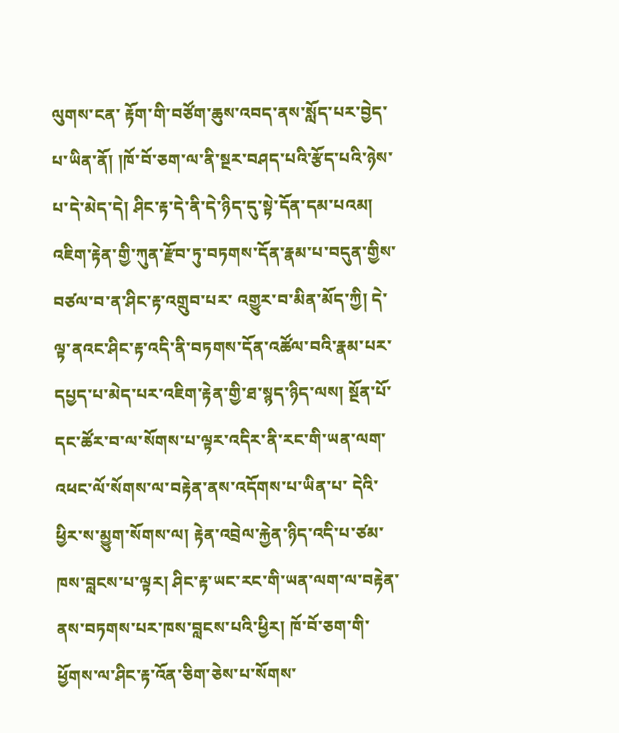ལུགས་ངན་ རྟོག་གི་བཙོག་ཆུས་འབད་ནས་སློད་པར་བྱེད་པ་ཡིན་ནོ། །ཁོ་བོ་ཅག་ལ་ནི་སྔར་བཤད་པའི་རྩོད་པའི་ཉེས་པ་དེ་མེད་དེ། ཤིང་རྟ་དེ་ནི་དེ་ཉིད་དུ་སྟེ་དོན་དམ་པའམ། འཇིག་རྟེན་གྱི་ཀུན་རྫོབ་ཏུ་བཏགས་དོན་རྣམ་པ་བདུན་གྱིས་བཙལ་བ་ན་ཤིང་རྟ་འགྲུབ་པར་ འགྱུར་བ་མིན་མོད་ཀྱི། དེ་ལྟ་ནའང་ཤིང་རྟ་འདི་ནི་བཏགས་དོན་འཚོལ་བའི་རྣམ་པར་དཔྱད་པ་མེད་པར་འཇིག་རྟེན་གྱི་ཐ་སྙད་ཉིད་ལས། སྔོན་པོ་དང་ཚོར་བ་ལ་སོགས་པ་ལྟར་འདིར་ནི་རང་གི་ཡན་ལག་འཕང་ལོ་སོགས་ལ་བརྟེན་ནས་འདོགས་པ་ཡིན་པ་ དེའི་ཕྱིར་ས་མྱུག་སོགས་ལ། རྟེན་འབྲེལ་རྐྱེན་ཉིད་འདི་པ་ཙམ་ཁས་བླངས་པ་ལྟར། ཤིང་རྟ་ཡང་རང་གི་ཡན་ལག་ལ་བརྟེན་ནས་བཏགས་པར་ཁས་བླངས་པའི་ཕྱིར། ཁོ་བོ་ཅག་གི་ཕྱོགས་ལ་ཤིང་རྟ་འོན་ཅིག་ཅེས་པ་སོགས་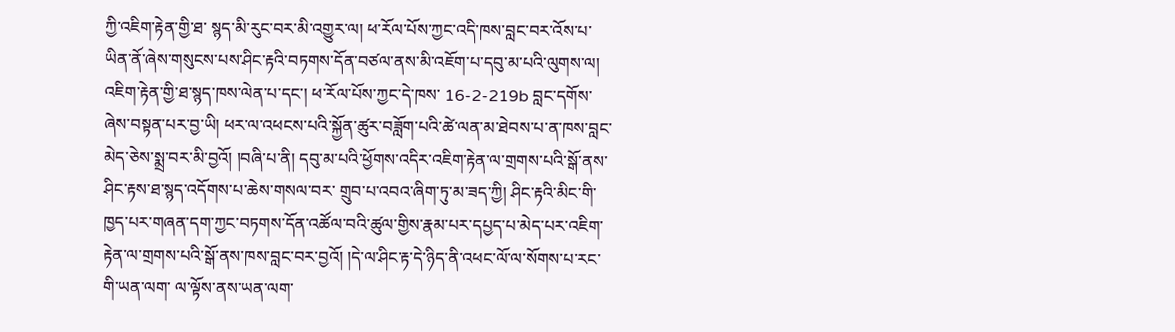ཀྱི་འཇིག་རྟེན་གྱི་ཐ་ སྙད་མི་རུང་བར་མི་འགྱུར་ལ། ཕ་རོལ་པོས་ཀྱང་འདི་ཁས་བླང་བར་འོས་པ་ཡིན་ནོ་ཞེས་གསུངས་པས་ཤིང་རྟའི་བཏགས་དོན་བཙལ་ནས་མི་འཇོག་པ་དབུ་མ་པའི་ལུགས་ལ། འཇིག་རྟེན་གྱི་ཐ་སྙད་ཁས་ལེན་པ་དང་། ཕ་རོལ་པོས་ཀྱང་དེ་ཁས་ 16-2-219b བླང་དགོས་ཞེས་བསྟན་པར་བྱ་ཡི། ཕར་ལ་འཕངས་པའི་སྐྱོན་ཚུར་བཟློག་པའི་ཚེ་ལན་མ་ཐེབས་པ་ན་ཁས་བླང་མེད་ཅེས་སྨྲ་བར་མི་བྱའོ། །བཞི་པ་ནི། དབུ་མ་པའི་ཕྱོགས་འདིར་འཇིག་རྟེན་ལ་གྲགས་པའི་སྒོ་ནས་ཤིང་རྟས་ཐ་སྙད་འདོགས་པ་ཆེས་གསལ་བར་ གྲུབ་པ་འབའ་ཞིག་ཏུ་མ་ཟད་ཀྱི། ཤིང་རྟའི་མིང་གི་ཁྱད་པར་གཞན་དག་ཀྱང་བཏགས་དོན་འཚོལ་བའི་ཚུལ་གྱིས་རྣམ་པར་དཔྱད་པ་མེད་པར་འཇིག་རྟེན་ལ་གྲགས་པའི་སྒོ་ནས་ཁས་བླང་བར་བྱའོ། །དེ་ལ་ཤིང་རྟ་དེ་ཉིད་ནི་འཕང་ལོ་ལ་སོགས་པ་རང་གི་ཡན་ལག་ ལ་ལྟོས་ནས་ཡན་ལག་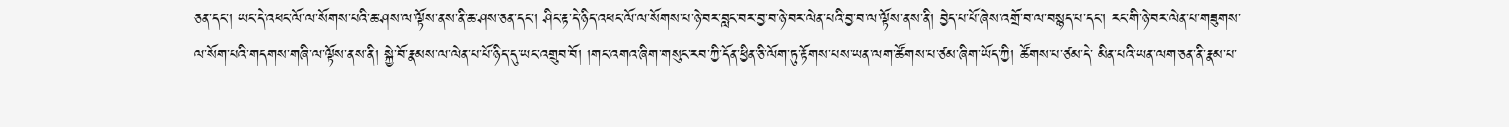ཅན་དང་། ཡང་དེ་འཕང་ལོ་ལ་སོགས་པའི་ཆ་ཤས་ལ་ལྟོས་ནས་ནི་ཆ་ཤས་ཅན་དང་། ཤིང་རྟ་དེ་ཉིད་འཕང་ལོ་ལ་སོགས་པ་ཉེ་བར་བླང་བར་བྱ་བ་ཉེ་བར་ལེན་པའི་བྱ་བ་ལ་ལྟོས་ནས་ནི། བྱེད་པ་པོ་ཞེས་འགྲོ་བ་ལ་བསྙད་པ་དང་། རང་གི་ཉེ་བར་ལེན་པ་གཟུགས་ལ་སོག་པའི་གདགས་གཞི་ལ་ལྟོས་ནས་ནི། སྐྱེ་བོ་རྣམས་ལ་ལེན་པ་པོ་ཉིད་དུ་ཡང་འགྲུབ་བོ། །གང་འགའ་ཞིག་གསུང་རབ་ཀྱི་དོན་ཕྱིན་ཅི་ལོག་ཏུ་རྟོགས་པས་ཡན་ལག་ཚོགས་པ་ཙམ་ཞིག་ཡོད་ཀྱི། ཚོགས་པ་ཙམ་དེ་ མིན་པའི་ཡན་ལག་ཅན་ནི་རྣམ་པ་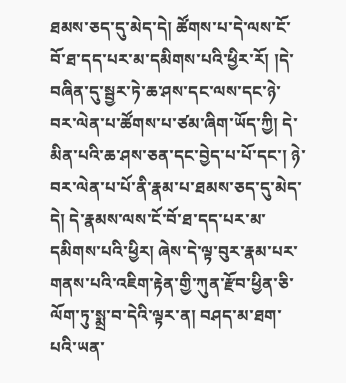ཐམས་ཅད་དུ་མེད་དེ། ཚོགས་པ་དེ་ལས་ངོ་བོ་ཐ་དད་པར་མ་དམིགས་པའི་ཕྱིར་རོ། །དེ་བཞིན་དུ་སྦྱར་ཏེ་ཆ་ཤས་དང་ལས་དང་ཉེ་བར་ལེན་པ་ཚོགས་པ་ཙམ་ཞིག་ཡོད་ཀྱི། དེ་མིན་པའི་ཆ་ཤས་ཅན་དང་བྱེད་པ་པོ་དང་། ཉེ་བར་ལེན་པ་པོ་ནི་རྣམ་པ་ཐམས་ཅད་དུ་མེད་དེ། དེ་རྣམས་ལས་ངོ་བོ་ཐ་དད་པར་མ་དམིགས་པའི་ཕྱིར། ཞེས་དེ་ལྟ་བུར་རྣམ་པར་གནས་པའི་འཇིག་རྟེན་གྱི་ཀུན་རྫོབ་ཕྱིན་ཅི་ལོག་ཏུ་སྨྲ་བ་དེའི་ལྟར་ན། བཤད་མ་ཐག་པའི་ཡན་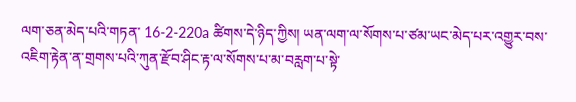ལག་ཅན་མེད་པའི་གཏན་ 16-2-220a ཚིགས་དེ་ཉིད་ཀྱིས། ཡན་ལག་ལ་སོགས་པ་ཙམ་ཡང་མེད་པར་འགྱུར་བས་འཇིག་རྟེན་ན་གྲགས་པའི་ཀུན་རྫོབ་ཤིང་རྟ་ལ་སོགས་པ་མ་བརླག་པ་སྟེ་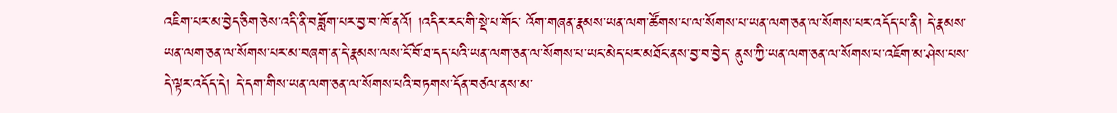འཇིག་པར་མ་བྱེད་ཅིག་ཅེས་འདི་ནི་བཟློག་པར་བྱ་བ་ཁོ་ནའོ། །འདིར་རང་གི་སྡེ་པ་གོང་ འོག་གཞན་རྣམས་ཡན་ལག་ཚོགས་པ་ལ་སོགས་པ་ཡན་ལག་ཅན་ལ་སོགས་པར་འདོད་པ་ནི། དེ་རྣམས་ཡན་ལག་ཅན་ལ་སོགས་པར་མ་བཞག་ན་དེ་རྣམས་ལས་ངོ་བོ་ཐ་དད་པའི་ཡན་ལག་ཅན་ལ་སོགས་པ་ཡང་མེད་པར་མཐོང་ནས་བྱ་བ་བྱེད་ ནུས་ཀྱི་ཡན་ལག་ཅན་ལ་སོགས་པ་འཇོག་མ་ཤེས་པས་དེ་ལྟར་འདོད་དེ། དེ་དག་གིས་ཡན་ལག་ཅན་ལ་སོགས་པའི་བཏགས་དོན་བཙལ་ནས་མ་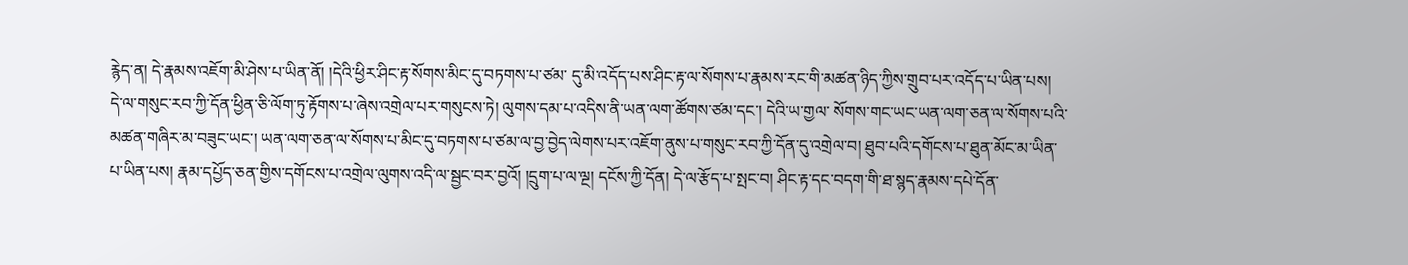རྙེད་ན། དེ་རྣམས་འཇོག་མི་ཤེས་པ་ཡིན་ནོ། །དེའི་ཕྱིར་ཤིང་རྟ་སོགས་མིང་དུ་བཏགས་པ་ཙམ་ དུ་མི་འདོད་པས་ཤིང་རྟ་ལ་སོགས་པ་རྣམས་རང་གི་མཚན་ཉིད་ཀྱིས་གྲུབ་པར་འདོད་པ་ཡིན་པས། དེ་ལ་གསུང་རབ་ཀྱི་དོན་ཕྱིན་ཅི་ལོག་ཏུ་རྟོགས་པ་ཞེས་འགྲེལ་པར་གསུངས་ཏེ། ལུགས་དམ་པ་འདིས་ནི་ཡན་ལག་ཚོགས་ཙམ་དང་། དེའི་ཡ་གྱལ་ སོགས་གང་ཡང་ཡན་ལག་ཅན་ལ་སོགས་པའི་མཚན་གཞིར་མ་བཟུང་ཡང་། ཡན་ལག་ཅན་ལ་སོགས་པ་མིང་དུ་བཏགས་པ་ཙམ་ལ་བྱ་བྱེད་ལེགས་པར་འཇོག་ནུས་པ་གསུང་རབ་ཀྱི་དོན་དུ་འགྲེལ་བ། ཐུབ་པའི་དགོངས་པ་ཐུན་མོང་མ་ཡིན་པ་ཡིན་པས། རྣམ་དཔྱོད་ཅན་གྱིས་དགོངས་པ་འགྲེལ་ལུགས་འདི་ལ་སྦྱང་བར་བྱའོ། །དྲུག་པ་ལ་ལྔ། དངོས་ཀྱི་དོན། དེ་ལ་རྩོད་པ་སྤང་བ། ཤིང་རྟ་དང་བདག་གི་ཐ་སྙད་རྣམས་དཔེ་དོན་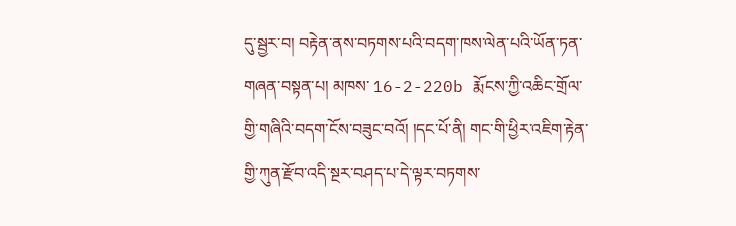དུ་སྦྱར་བ། བརྟེན་ནས་བཏགས་པའི་བདག་ཁས་ལེན་པའི་ཡོན་ཏན་གཞན་བསྟན་པ། མཁས་ 16-2-220b རྨོངས་ཀྱི་འཆིང་གྲོལ་གྱི་གཞིའི་བདག་ངོས་བཟུང་བའོ། །དང་པོ་ནི། གང་གི་ཕྱིར་འཇིག་རྟེན་གྱི་ཀུན་རྫོབ་འདི་སྔར་བཤད་པ་དེ་ལྟར་བཏགས་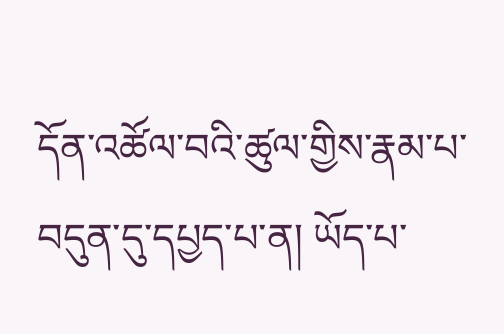དོན་འཚོལ་བའི་ཚུལ་གྱིས་རྣམ་པ་བདུན་དུ་དཔྱད་པ་ན། ཡོད་པ་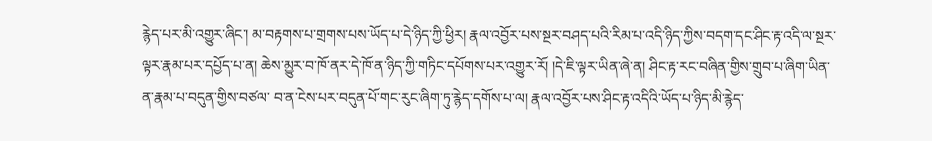རྙེད་པར་མི་འགྱུར་ཞིང་། མ་བརྟགས་པ་གྲགས་པས་ཡོད་པ་དེ་ཉིད་ཀྱི་ཕྱིར། རྣལ་འབྱོར་པས་སྔར་བཤད་པའི་རིམ་པ་འདི་ཉིད་ཀྱིས་བདག་དང་ཤིང་རྟ་འདི་ལ་སྔར་ལྟར་རྣམ་པར་དཔྱོད་པ་ན། ཆེས་མྱུར་བ་ཁོ་ནར་དེ་ཁོ་ན་ཉིད་ཀྱི་གཏིང་དཔོགས་པར་འགྱུར་རོ། །དེ་ཇི་ལྟར་ཡིན་ཞེ་ན། ཤིང་རྟ་རང་བཞིན་གྱིས་གྲུབ་པ་ཞིག་ཡིན་ན་རྣམ་པ་བདུན་གྱིས་བཙལ་ བ་ན་ངེས་པར་བདུན་པོ་གང་རུང་ཞིག་ཏུ་རྙེད་དགོས་པ་ལ། རྣལ་འབྱོར་པས་ཤིང་རྟ་འདིའི་ཡོད་པ་ཉིད་མི་རྙེད་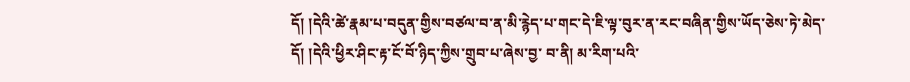དོ། །དེའི་ཚེ་རྣམ་པ་བདུན་གྱིས་བཙལ་བ་ན་མི་རྙེད་པ་གང་དེ་ཇི་ལྟ་བུར་ན་རང་བཞིན་གྱིས་ཡོད་ཅེས་ཏེ་མེད་དོ། །དེའི་ཕྱིར་ཤིང་རྟ་ངོ་བོ་ཉིད་ཀྱིས་གྲུབ་པ་ཞེས་བྱ་ བ་ནི། མ་རིག་པའི་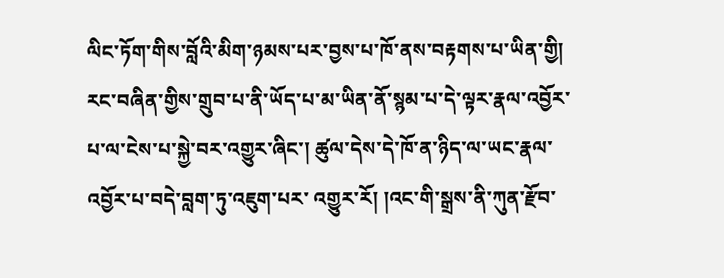ལིང་ཏོག་གིས་བློའི་མིག་ཉམས་པར་བྱས་པ་ཁོ་ནས་བརྟགས་པ་ཡིན་གྱི། རང་བཞིན་གྱིས་གྲུབ་པ་ནི་ཡོད་པ་མ་ཡིན་ནོ་སྙམ་པ་དེ་ལྟར་རྣལ་འབྱོར་པ་ལ་ངེས་པ་སྐྱེ་བར་འགྱུར་ཞིང་། ཚུལ་དེས་དེ་ཁོ་ན་ཉིད་ལ་ཡང་རྣལ་འབྱོར་པ་བདེ་བླག་ཏུ་འཇུག་པར་ འགྱུར་རོ། །འང་གི་སྒྲས་ནི་ཀུན་རྫོབ་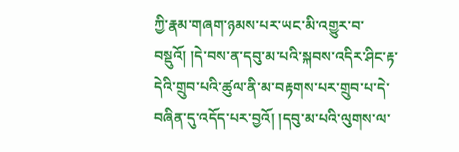ཀྱི་རྣམ་གཞག་ཉམས་པར་ཡང་མི་འགྱུར་བ་བསྡུའོ། །དེ་བས་ན་དབུ་མ་པའི་སྐབས་འདིར་ཤིང་རྟ་དེའི་གྲུབ་པའི་ཚུལ་ནི་མ་བརྟགས་པར་གྲུབ་པ་དེ་བཞིན་དུ་འདོད་པར་བྱའོ། །དབུ་མ་པའི་ལུགས་ལ་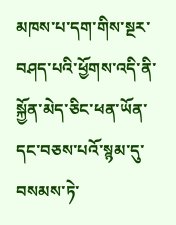མཁས་པ་དག་གིས་སྔར་ བཤད་པའི་ཕྱོགས་འདི་ནི་སྐྱོན་མེད་ཅིང་ཕན་ཡོན་དང་བཅས་པའོ་སྙམ་དུ་བསམས་ཏེ་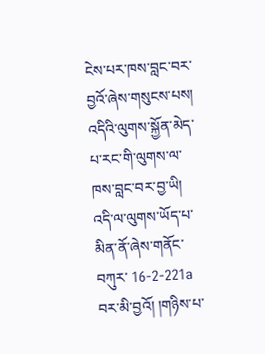ངེས་པར་ཁས་བླང་བར་བྱའོ་ཞེས་གསུངས་པས། འདིའི་ལུགས་སྐྱོན་མེད་པ་རང་གི་ལུགས་ལ་ཁས་བླང་བར་བྱ་ཡི། འདི་ལ་ལུགས་ཡོད་པ་མིན་ནོ་ཞེས་གནོང་བཀུར་ 16-2-221a བར་མི་བྱའོ། །གཉིས་པ་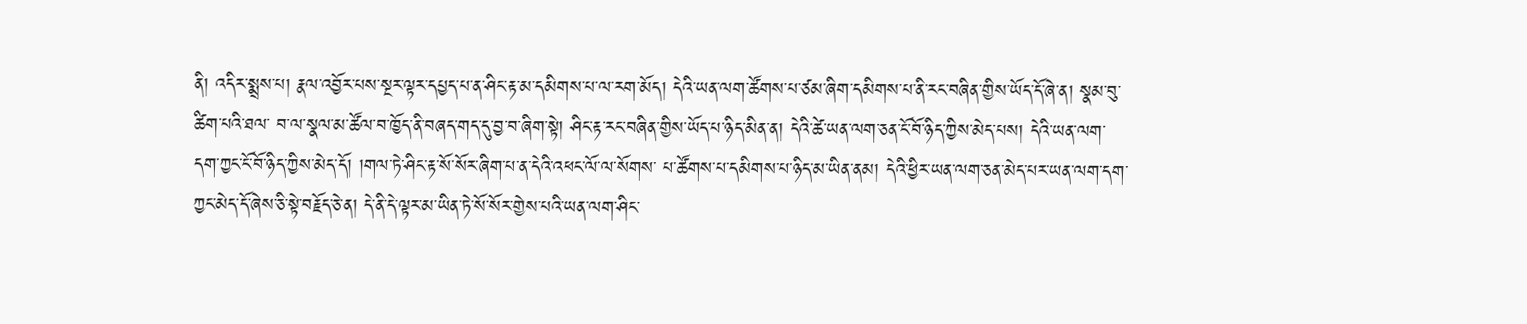ནི། འདིར་སྨྲས་པ། རྣལ་འབྱོར་པས་སྔར་ལྟར་དཔྱད་པ་ན་ཤིང་རྟ་མ་དམིགས་པ་ལ་རག་མོད། དེའི་ཡན་ལག་ཚོགས་པ་ཙམ་ཞིག་དམིགས་པ་ནི་རང་བཞིན་གྱིས་ཡོད་དོ་ཞེ་ན། སྣམ་བུ་ཚིག་པའི་ཐལ་ བ་ལ་སྣལ་མ་ཚོལ་བ་ཁྱོད་ནི་བཞད་གད་དུ་བྱ་བ་ཞིག་སྟེ། ཤིང་རྟ་རང་བཞིན་གྱིས་ཡོད་པ་ཉིད་མིན་ན། དེའི་ཚེ་ཡན་ལག་ཅན་ངོ་བོ་ཉིད་ཀྱིས་མེད་པས། དེའི་ཡན་ལག་དག་ཀྱང་ངོ་བོ་ཉིད་ཀྱིས་མེད་དོ། །གལ་ཏེ་ཤིང་རྟ་སོ་སོར་ཞིག་པ་ན་དེའི་འཕང་ལོ་ལ་སོགས་ པ་ཚོགས་པ་དམིགས་པ་ཉིད་མ་ཡིན་ནམ། དེའི་ཕྱིར་ཡན་ལག་ཅན་མེད་པར་ཡན་ལག་དག་ཀྱང་མེད་དོ་ཞེས་ཅི་སྟེ་བརྗོད་ཅེ་ན། དེ་ནི་དེ་ལྟར་མ་ཡིན་ཏེ་སོ་སོར་གྱེས་པའི་ཡན་ལག་ཤིང་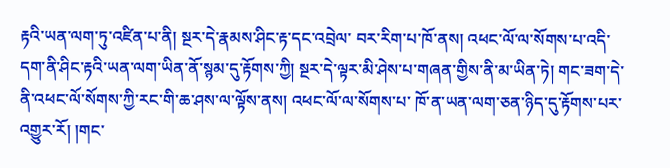རྟའི་ཡན་ལག་ཏུ་འཛིན་པ་ནི། སྔར་དེ་རྣམས་ཤིང་རྟ་དང་འབྲེལ་ བར་རིག་པ་ཁོ་ནས། འཕང་ལོ་ལ་སོགས་པ་འདི་དག་ནི་ཤིང་རྟའི་ཡན་ལག་ཡིན་ནོ་སྙམ་དུ་རྟོགས་ཀྱི། སྔར་དེ་ལྟར་མི་ཤེས་པ་གཞན་གྱིས་ནི་མ་ཡིན་ཏེ། གང་ཟག་དེ་ནི་འཕང་ལོ་སོགས་ཀྱི་རང་གི་ཆ་ཤས་ལ་ལྟོས་ནས། འཕང་ལོ་ལ་སོགས་པ་ ཁོ་ན་ཡན་ལག་ཅན་ཉིད་དུ་རྟོགས་པར་འགྱུར་རོ། །གང་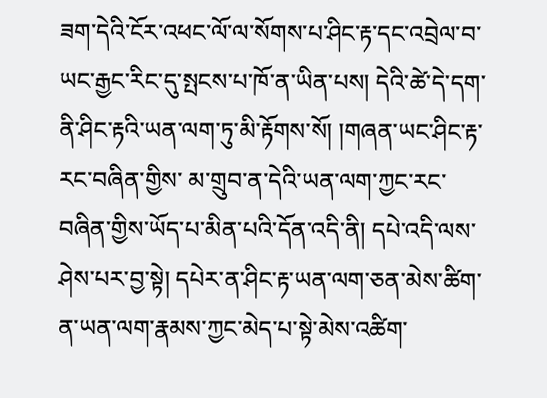ཟག་དེའི་ངོར་འཕང་ལོ་ལ་སོགས་པ་ཤིང་རྟ་དང་འབྲེལ་བ་ཡང་རྒྱང་རིང་དུ་སྤངས་པ་ཁོ་ན་ཡིན་པས། དེའི་ཚེ་དེ་དག་ནི་ཤིང་རྟའི་ཡན་ལག་ཏུ་མི་རྟོགས་སོ། །གཞན་ཡང་ཤིང་རྟ་རང་བཞིན་གྱིས་ མ་གྲུབ་ན་དེའི་ཡན་ལག་ཀྱང་རང་བཞིན་གྱིས་ཡོད་པ་མིན་པའི་དོན་འདི་ནི། དཔེ་འདི་ལས་ཤེས་པར་བྱ་སྟེ། དཔེར་ན་ཤིང་རྟ་ཡན་ལག་ཅན་མེས་ཚིག་ན་ཡན་ལག་རྣམས་ཀྱང་མེད་པ་སྟེ་མེས་འཚིག་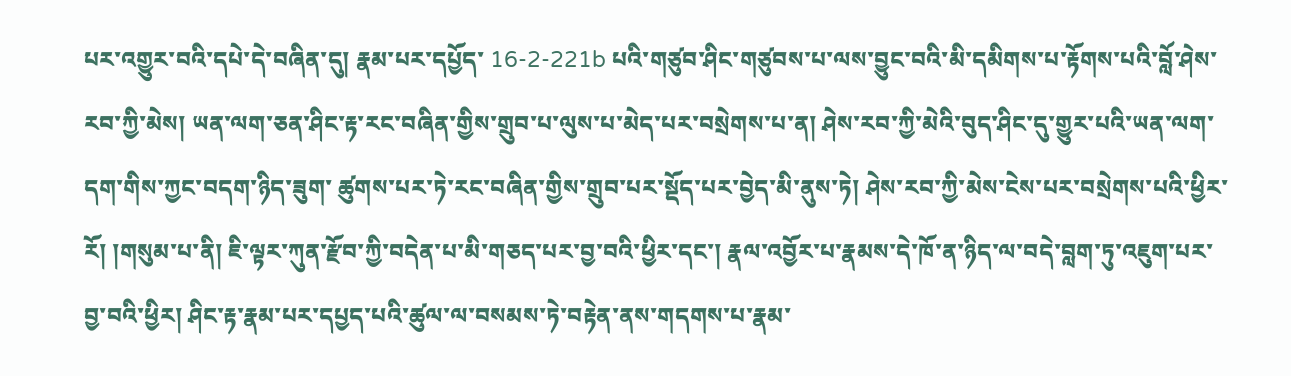པར་འགྱུར་བའི་དཔེ་དེ་བཞིན་དུ། རྣམ་པར་དཔྱོད་ 16-2-221b པའི་གཙུབ་ཤིང་གཙུབས་པ་ལས་བྱུང་བའི་མི་དམིགས་པ་རྟོགས་པའི་བློ་ཤེས་རབ་ཀྱི་མེས། ཡན་ལག་ཅན་ཤིང་རྟ་རང་བཞིན་གྱིས་གྲུབ་པ་ལུས་པ་མེད་པར་བསྲེགས་པ་ན། ཤེས་རབ་ཀྱི་མེའི་བུད་ཤིང་དུ་གྱུར་པའི་ཡན་ལག་དག་གིས་ཀྱང་བདག་ཉིད་ཟུག་ ཚུགས་པར་ཏེ་རང་བཞིན་གྱིས་གྲུབ་པར་སྡོད་པར་བྱེད་མི་ནུས་ཏེ། ཤེས་རབ་ཀྱི་མེས་ངེས་པར་བསྲེགས་པའི་ཕྱིར་རོ། །གསུམ་པ་ནི། ཇི་ལྟར་ཀུན་རྫོབ་ཀྱི་བདེན་པ་མི་གཅད་པར་བྱ་བའི་ཕྱིར་དང་། རྣལ་འབྱོར་པ་རྣམས་དེ་ཁོ་ན་ཉིད་ལ་བདེ་བླག་ཏུ་འཇུག་པར་བྱ་བའི་ཕྱིར། ཤིང་རྟ་རྣམ་པར་དཔྱད་པའི་ཚུལ་ལ་བསམས་ཏེ་བརྟེན་ནས་གདགས་པ་རྣམ་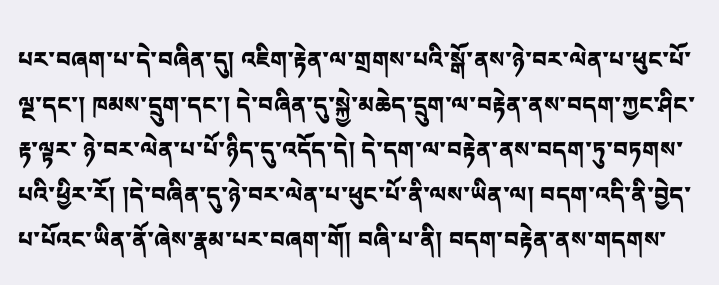པར་བཞག་པ་དེ་བཞིན་དུ། འཇིག་རྟེན་ལ་གྲགས་པའི་སྒོ་ནས་ཉེ་བར་ལེན་པ་ཕུང་པོ་ལྔ་དང་། ཁམས་དྲུག་དང་། དེ་བཞིན་དུ་སྐྱེ་མཆེད་དྲུག་ལ་བརྟེན་ནས་བདག་ཀྱང་ཤིང་རྟ་ལྟར་ ཉེ་བར་ལེན་པ་པོ་ཉིད་དུ་འདོད་དེ། དེ་དག་ལ་བརྟེན་ནས་བདག་ཏུ་བཏགས་པའི་ཕྱིར་རོ། །དེ་བཞིན་དུ་ཉེ་བར་ལེན་པ་ཕུང་པོ་ནི་ལས་ཡིན་ལ། བདག་འདི་ནི་བྱེད་པ་པོའང་ཡིན་ནོ་ཞེས་རྣམ་པར་བཞག་གོ། བཞི་པ་ནི། བདག་བརྟེན་ནས་གདགས་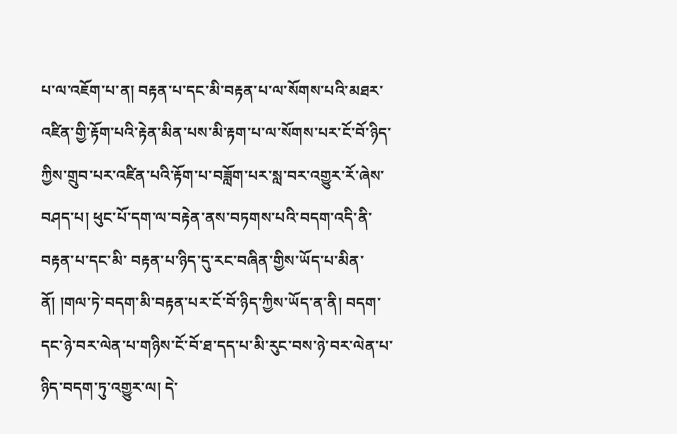པ་ལ་འཇོག་པ་ན། བརྟན་པ་དང་མི་བརྟན་པ་ལ་སོགས་པའི་མཐར་འཛིན་གྱི་རྟོག་པའི་རྟེན་མིན་པས་མི་རྟག་པ་ལ་སོགས་པར་ངོ་བོ་ཉིད་ཀྱིས་གྲུབ་པར་འཛིན་པའི་རྟོག་པ་བཟློག་པར་སླ་བར་འགྱུར་རོ་ཞེས་བཤད་པ། ཕུང་པོ་དག་ལ་བརྟེན་ནས་བཏགས་པའི་བདག་འདི་ནི་བརྟན་པ་དང་མི་ བརྟན་པ་ཉིད་དུ་རང་བཞིན་གྱིས་ཡོད་པ་མིན་ནོ། །གལ་ཏེ་བདག་མི་བརྟན་པར་ངོ་བོ་ཉིད་ཀྱིས་ཡོད་ན་ནི། བདག་དང་ཉེ་བར་ལེན་པ་གཉིས་ངོ་བོ་ཐ་དད་པ་མི་རུང་བས་ཉེ་བར་ལེན་པ་ཉིད་བདག་ཏུ་འགྱུར་ལ། དེ་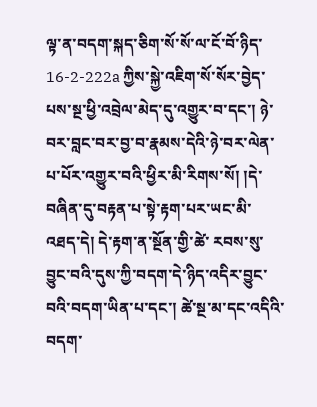ལྟ་ན་བདག་སྐད་ཅིག་སོ་སོ་ལ་ངོ་བོ་ཉིད་ 16-2-222a ཀྱིས་སྐྱེ་འཇིག་སོ་སོར་བྱེད་པས་སྔ་ཕྱི་འབྲེལ་མེད་དུ་འགྱུར་བ་དང་། ཉེ་བར་བླང་བར་བྱ་བ་རྣམས་དེའི་ཉེ་བར་ལེན་པ་པོར་འགྱུར་བའི་ཕྱིར་མི་རིགས་སོ། །དེ་བཞིན་དུ་བརྟན་པ་སྟེ་རྟག་པར་ཡང་མི་འཐད་དེ། དེ་རྟག་ན་སྔོན་གྱི་ཚེ་ རབས་སུ་བྱུང་བའི་དུས་ཀྱི་བདག་དེ་ཉིད་འདིར་བྱུང་བའི་བདག་ཡིན་པ་དང་། ཚེ་སྔ་མ་དང་འདིའི་བདག་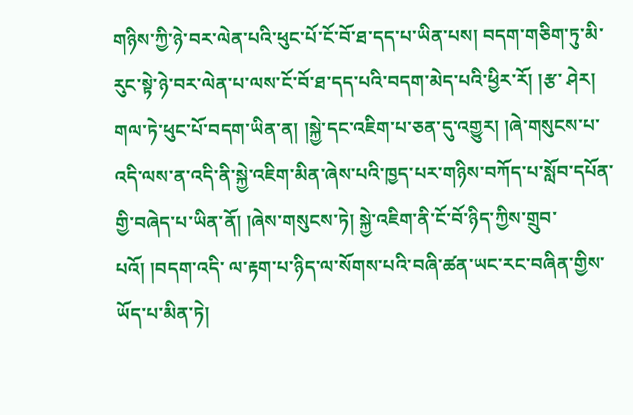གཉིས་ཀྱི་ཉེ་བར་ལེན་པའི་ཕུང་པོ་ངོ་བོ་ཐ་དད་པ་ཡིན་པས། བདག་གཅིག་ཏུ་མི་རུང་སྟེ་ཉེ་བར་ལེན་པ་ལས་ངོ་བོ་ཐ་དད་པའི་བདག་མེད་པའི་ཕྱིར་རོ། །རྩ་ ཤེར། གལ་ཏེ་ཕུང་པོ་བདག་ཡིན་ན། །སྐྱེ་དང་འཇིག་པ་ཅན་དུ་འགྱུར། །ཞེ་གསུངས་པ་འདི་ལས་ན་འདི་ནི་སྐྱེ་འཇིག་མིན་ཞེས་པའི་ཁྱད་པར་གཉིས་བཀོད་པ་སློབ་དཔོན་གྱི་བཞེད་པ་ཡིན་ནོ། །ཞེས་གསུངས་ཏེ། སྐྱེ་འཇིག་ནི་ངོ་བོ་ཉིད་ཀྱིས་གྲུབ་པའོ། །བདག་འདི་ ལ་རྟག་པ་ཉིད་ལ་སོགས་པའི་བཞི་ཚན་ཡང་རང་བཞིན་གྱིས་ཡོད་པ་མིན་ཏེ།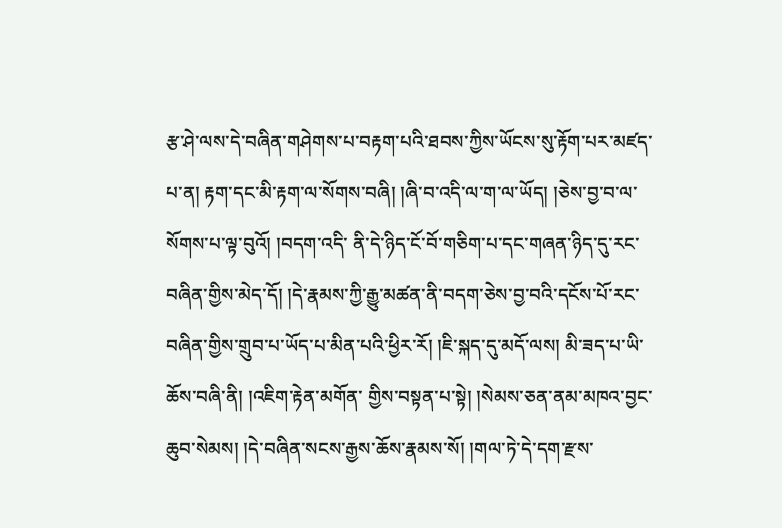རྩ་ཤེ་ལས་དེ་བཞིན་གཤེགས་པ་བརྟག་པའི་ཐབས་ཀྱིས་ཡོངས་སུ་རྟོག་པར་མཛད་པ་ན། རྟག་དང་མི་རྟག་ལ་སོགས་བཞི། །ཞི་བ་འདི་ལ་ག་ལ་ཡོད། །ཅེས་བྱ་བ་ལ་སོགས་པ་ལྟ་བུའོ། །བདག་འདི་ ནི་དེ་ཉིད་ངོ་བོ་གཅིག་པ་དང་གཞན་ཉིད་དུ་རང་བཞིན་གྱིས་མེད་དོ། །དེ་རྣམས་ཀྱི་རྒྱུ་མཚན་ནི་བདག་ཅེས་བྱ་བའི་དངོས་པོ་རང་བཞིན་གྱིས་གྲུབ་པ་ཡོད་པ་མིན་པའི་ཕྱིར་རོ། །ཇི་སྐད་དུ་མདོ་ལས། མི་ཟད་པ་ཡི་ཆོས་བཞི་ནི། །འཇིག་རྟེན་མགོན་ གྱིས་བསྟན་པ་སྟེ། །སེམས་ཅན་ནམ་མཁའ་བྱང་ཆུབ་སེམས། །དེ་བཞིན་སངས་རྒྱས་ཆོས་རྣམས་སོ། །གལ་ཏེ་དེ་དག་རྫས་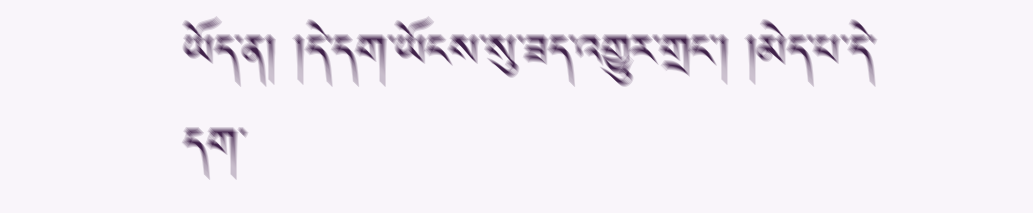ཡོད་ན། །དེ་དག་ཡོངས་སུ་ཟད་འགྱུར་གྲང་། །མེད་པ་དེ་དག་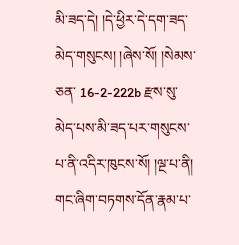མི་ཟད་དེ། །དེ་ཕྱིར་དེ་དག་ཟད་མེད་གསུངས། །ཞེས་སོ། །སེམས་ཅན་ 16-2-222b རྫས་སུ་མེད་པས་མི་ཟད་པར་གསུངས་པ་ནི་འདིར་ཁུངས་སོ། །ལྔ་པ་ནི། གང་ཞིག་བཏགས་དོན་རྣམ་པ་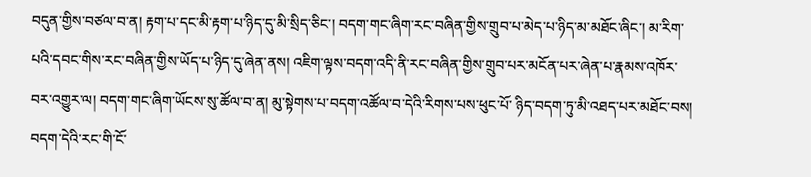བདུན་གྱིས་བཙལ་བ་ན། རྟག་པ་དང་མི་རྟག་པ་ཉིད་དུ་མི་སྲིད་ཅིང་། བདག་གང་ཞིག་རང་བཞིན་གྱིས་གྲུབ་པ་མེད་པ་ཉིད་མ་མཐོང་ཞིང་། མ་རིག་ པའི་དབང་གིས་རང་བཞིན་གྱིས་ཡོད་པ་ཉིད་དུ་ཞེན་ནས། འཇིག་ལྟས་བདག་འདི་ནི་རང་བཞིན་གྱིས་གྲུབ་པར་མངོན་པར་ཞེན་པ་རྣམས་འཁོར་བར་འགྱུར་ལ། བདག་གང་ཞིག་ཡོངས་སུ་ཚོལ་བ་ན། མུ་སྟེགས་པ་བདག་འཚོལ་བ་དེའི་རིགས་པས་ཕུང་པོ་ ཉིད་བདག་ཏུ་མི་འཐད་པར་མཐོང་བས། བདག་དེའི་རང་གི་ངོ་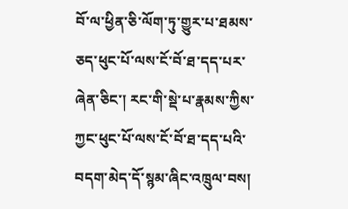བོ་ལ་ཕྱིན་ཅི་ལོག་ཏུ་གྱུར་པ་ཐམས་ཅད་ཕུང་པོ་ལས་ངོ་བོ་ཐ་དད་པར་ཞེན་ཅིང་། རང་གི་སྡེ་པ་རྣམས་ཀྱིས་ཀྱང་ཕུང་པོ་ལས་ངོ་བོ་ཐ་དད་པའི་བདག་མེད་དོ་སྙམ་ཞིང་འཁྲུལ་བས།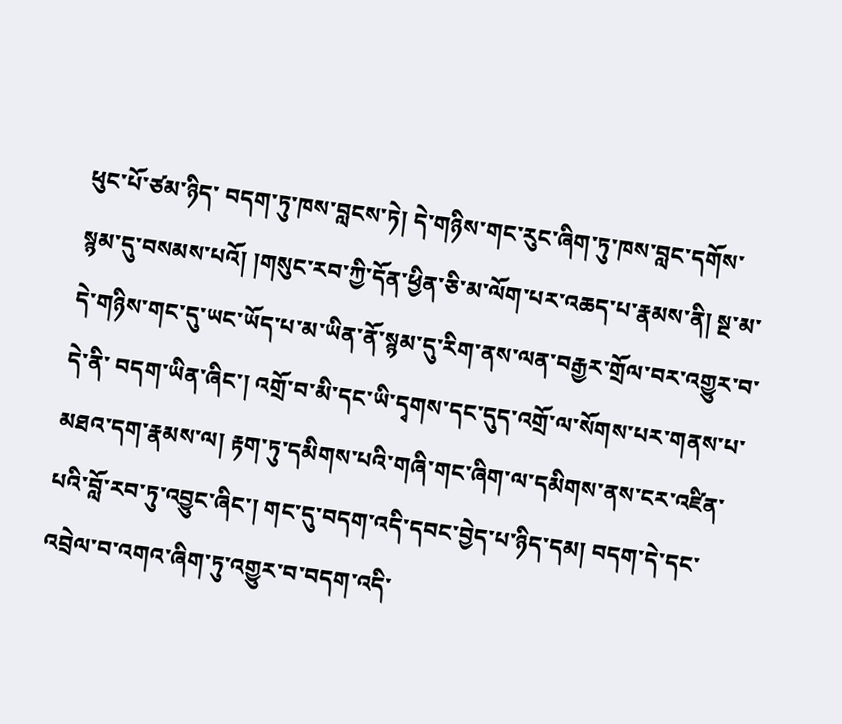ཕུང་པོ་ཙམ་ཉིད་ བདག་ཏུ་ཁས་བླངས་ཏེ། དེ་གཉིས་གང་རུང་ཞིག་ཏུ་ཁས་བླང་དགོས་སྙམ་དུ་བསམས་པའོ། །གསུང་རབ་ཀྱི་དོན་ཕྱིན་ཅི་མ་ལོག་པར་འཆད་པ་རྣམས་ནི། སྔ་མ་དེ་གཉིས་གང་དུ་ཡང་ཡོད་པ་མ་ཡིན་ནོ་སྙམ་དུ་རིག་ནས་ལན་བརྒྱར་གྲོལ་བར་འགྱུར་བ་དེ་ནི་ བདག་ཡིན་ཞིང་། འགྲོ་བ་མི་དང་ཡི་དྭགས་དང་དུད་འགྲོ་ལ་སོགས་པར་གནས་པ་མཐའ་དག་རྣམས་ལ། རྟག་ཏུ་དམིགས་པའི་གཞི་གང་ཞིག་ལ་དམིགས་ནས་ངར་འཛིན་པའི་བློ་རབ་ཏུ་འབྱུང་ཞིང་། གང་དུ་བདག་འདི་དབང་བྱེད་པ་ཉིད་དམ། བདག་དེ་དང་ འབྲེལ་བ་འགའ་ཞིག་ཏུ་འགྱུར་བ་བདག་འདི་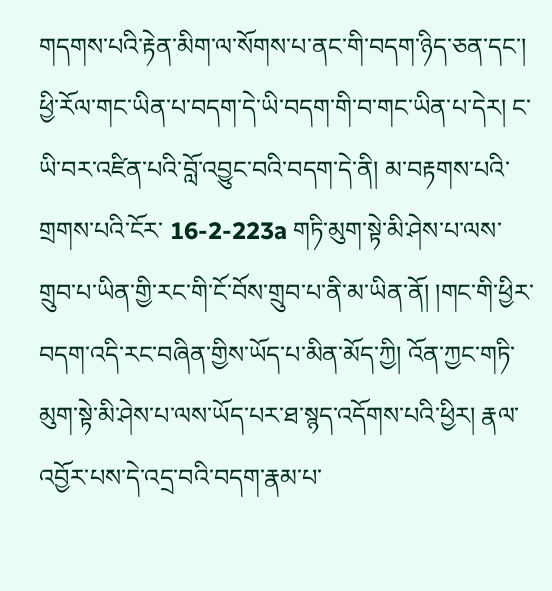གདགས་པའི་རྟེན་མིག་ལ་སོགས་པ་ནང་གི་བདག་ཉིད་ཅན་དང་། ཕྱི་རོལ་གང་ཡིན་པ་བདག་དེ་ཡི་བདག་གི་བ་གང་ཡིན་པ་དེར། ང་ཡི་བར་འཛིན་པའི་བློ་འབྱུང་བའི་བདག་དེ་ནི། མ་བརྟགས་པའི་གྲགས་པའི་ངོར་ 16-2-223a གཏི་མུག་སྟེ་མི་ཤེས་པ་ལས་གྲུབ་པ་ཡིན་གྱི་རང་གི་ངོ་བོས་གྲུབ་པ་ནི་མ་ཡིན་ནོ། །གང་གི་ཕྱིར་བདག་འདི་རང་བཞིན་གྱིས་ཡོད་པ་མིན་མོད་ཀྱི། འོན་ཀྱང་གཏི་མུག་སྟེ་མི་ཤེས་པ་ལས་ཡོད་པར་ཐ་སྙད་འདོགས་པའི་ཕྱིར། རྣལ་འབྱོར་པས་དེ་འདྲ་བའི་བདག་རྣམ་པ་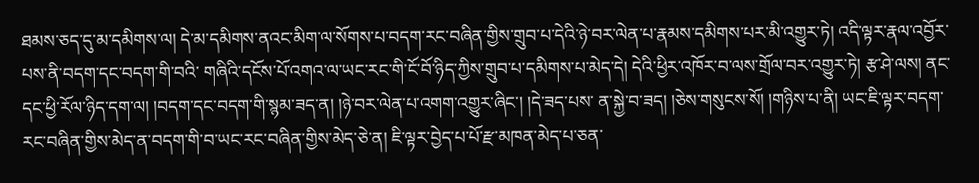ཐམས་ཅད་དུ་མ་དམིགས་ལ། དེ་མ་དམིགས་ནའང་མིག་ལ་སོགས་པ་བདག་རང་བཞིན་གྱིས་གྲུབ་པ་དེའི་ཉེ་བར་ལེན་པ་རྣམས་དམིགས་པར་མི་འགྱུར་ཏེ། འདི་ལྟར་རྣལ་འབྱོར་པས་ནི་བདག་དང་བདག་གི་བའི་ གཞིའི་དངོས་པོ་འགའ་ལ་ཡང་རང་གི་ངོ་བོ་ཉིད་ཀྱིས་གྲུབ་པ་དམིགས་པ་མེད་དེ། དེའི་ཕྱིར་འཁོར་བ་ལས་གྲོལ་བར་འགྱུར་ཏེ། རྩ་ཤེ་ལས། ནང་དང་ཕྱི་རོལ་ཉིད་དག་ལ། །བདག་དང་བདག་གི་སྙམ་ཟད་ན། །ཉེ་བར་ལེན་པ་འགག་འགྱུར་ཞིང་། །དེ་ཟད་པས་ ན་སྐྱེ་བ་ཟད། །ཅེས་གསུངས་སོ། །གཉིས་པ་ནི། ཡང་ཇི་ལྟར་བདག་རང་བཞིན་གྱིས་མེད་ན་བདག་གི་བ་ཡང་རང་བཞིན་གྱིས་མེད་ཅེ་ན། ཇི་ལྟར་བྱེད་པ་པོ་རྫ་མཁན་མེད་པ་ཅན་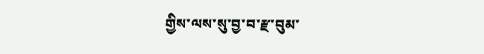གྱིས་ལས་སུ་བྱ་བ་རྫ་བུམ་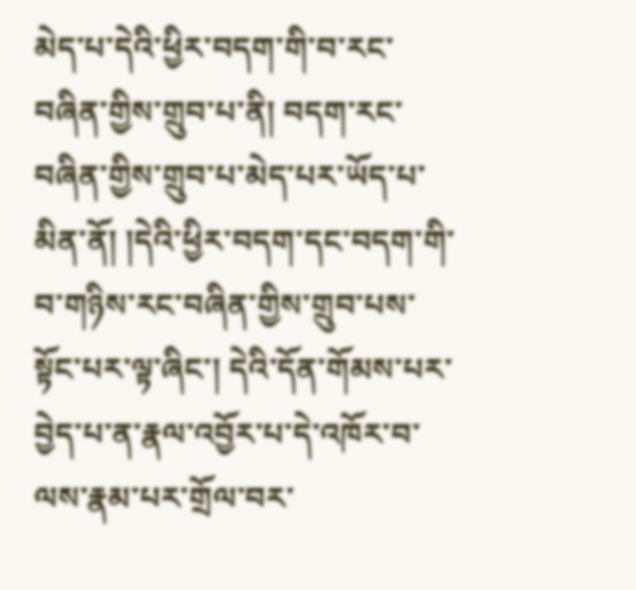མེད་པ་དེའི་ཕྱིར་བདག་གི་བ་རང་བཞིན་གྱིས་གྲུབ་པ་ནི། བདག་རང་བཞིན་གྱིས་གྲུབ་པ་མེད་པར་ཡོད་པ་མིན་ནོ། །དེའི་ཕྱིར་བདག་དང་བདག་གི་བ་གཉིས་རང་བཞིན་གྱིས་གྲུབ་པས་སྟོང་པར་ལྟ་ཞིང་། དེའི་དོན་གོམས་པར་བྱེད་པ་ན་རྣལ་འབྱོར་པ་དེ་འཁོར་བ་ལས་རྣམ་པར་གྲོལ་བར་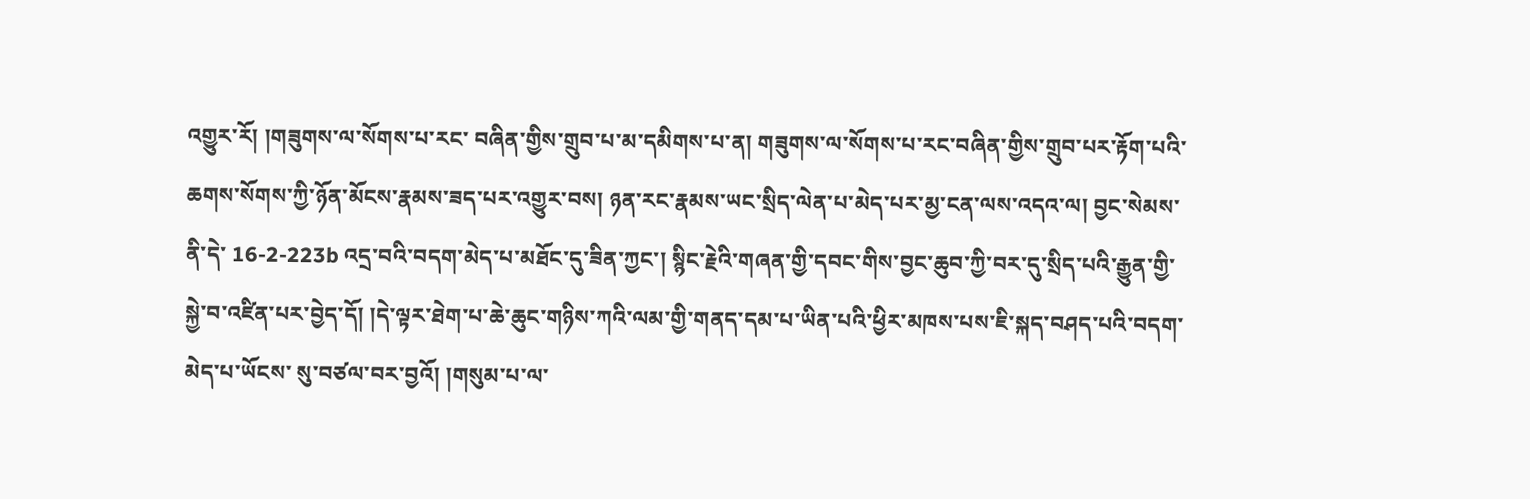འགྱུར་རོ། །གཟུགས་ལ་སོགས་པ་རང་ བཞིན་གྱིས་གྲུབ་པ་མ་དམིགས་པ་ན། གཟུགས་ལ་སོགས་པ་རང་བཞིན་གྱིས་གྲུབ་པར་རྟོག་པའི་ཆགས་སོགས་ཀྱི་ཉོན་མོངས་རྣམས་ཟད་པར་འགྱུར་བས། ཉན་རང་རྣམས་ཡང་སྲིད་ལེན་པ་མེད་པར་མྱ་ངན་ལས་འདའ་ལ། བྱང་སེམས་ནི་དེ་ 16-2-223b འདྲ་བའི་བདག་མེད་པ་མཐོང་དུ་ཟིན་ཀྱང་། སྙིང་རྗེའི་གཞན་གྱི་དབང་གིས་བྱང་ཆུབ་ཀྱི་བར་དུ་སྲིད་པའི་རྒྱུན་གྱི་སྐྱེ་བ་འཛིན་པར་བྱེད་དོ། །དེ་ལྟར་ཐེག་པ་ཆེ་ཆུང་གཉིས་ཀའི་ལམ་གྱི་གནད་དམ་པ་ཡིན་པའི་ཕྱིར་མཁས་པས་ཇི་སྐད་བཤད་པའི་བདག་མེད་པ་ཡོངས་ སུ་བཙལ་བར་བྱའོ། །གསུམ་པ་ལ་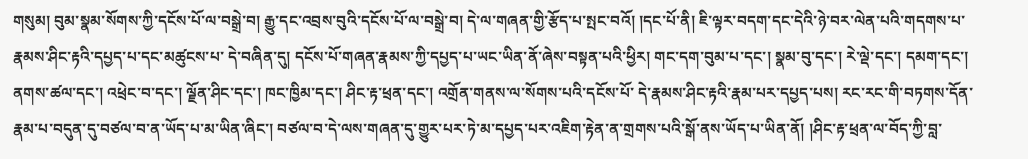གསུམ། བུམ་སྣམ་སོགས་ཀྱི་དངོས་པོ་ལ་བསྒྲེ་བ། རྒྱུ་དང་འབྲས་བུའི་དངོས་པོ་ལ་བསྒྲེ་བ། དེ་ལ་གཞན་གྱི་རྩོད་པ་སྤང་བའོ། །དང་པོ་ནི། ཇི་ལྟར་བདག་དང་དེའི་ཉེ་བར་ལེན་པའི་གདགས་པ་རྣམས་ཤིང་རྟའི་དཔྱད་པ་དང་མཚུངས་པ་ དེ་བཞིན་དུ། དངོས་པོ་གཞན་རྣམས་ཀྱི་དཔྱད་པ་ཡང་ཡིན་ནོ་ཞེས་བསྟན་པའི་ཕྱིར། གང་དག་བུམ་པ་དང་། སྣམ་བུ་དང་། རེ་ལྡེ་དང་། དམག་དང་། ནགས་ཚལ་དང་། འཕྲེང་བ་དང་། ལྗོན་ཤིང་དང་། ཁང་ཁྱིམ་དང་། ཤིང་རྟ་ཕྲན་དང་། འགྲོན་གནས་ལ་སོགས་པའི་དངོས་པོ་ དེ་རྣམས་ཤིང་རྟའི་རྣམ་པར་དཔྱད་པས། རང་རང་གི་བཏགས་དོན་རྣམ་པ་བདུན་དུ་བཙལ་བ་ན་ཡོད་པ་མ་ཡིན་ཞིང་། བཙལ་བ་དེ་ལས་གཞན་དུ་གྱུར་པར་ཏེ་མ་དཔྱད་པར་འཇིག་རྟེན་ན་གྲགས་པའི་སྒོ་ནས་ཡོད་པ་ཡིན་ནོ། །ཤིང་རྟ་ཕྲན་ལ་བོད་ཀྱི་བླ་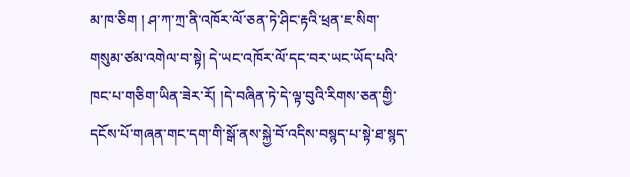མ་ཁ་ཅིག ། ཤ་ཀ་ཀྲ་ནི་འཁོར་ལོ་ཅན་ཏེ་ཤིང་རྟའི་ཕྲན་ཇ་སིག་གསུམ་ཙམ་འགེལ་བ་སྟེ། དེ་ཡང་འཁོར་ལོ་དང་བར་ཡང་ཡོད་པའི་ཁང་པ་གཅིག་ཡིན་ཟེར་རོ། །དེ་བཞིན་ཏེ་དེ་ལྟ་བུའི་རིགས་ཅན་གྱི་དངོས་པོ་གཞན་གང་དག་གི་སྒོ་ནས་སྐྱེ་བོ་འདིས་བསྙད་པ་སྟེ་ཐ་སྙད་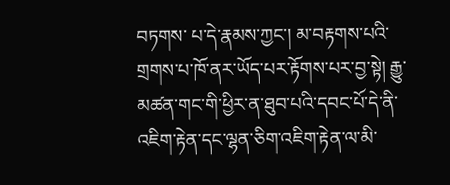བཏགས་ པ་དེ་རྣམས་ཀྱང་། མ་བརྟགས་པའི་གྲགས་པ་ཁོ་ནར་ཡོད་པར་རྟོགས་པར་བྱ་སྟེ། རྒྱུ་མཚན་གང་གི་ཕྱིར་ན་ཐུབ་པའི་དབང་པོ་དེ་ནི་འཇིག་རྟེན་དང་ལྷན་ཅིག་འཇིག་རྟེན་ལ་མི་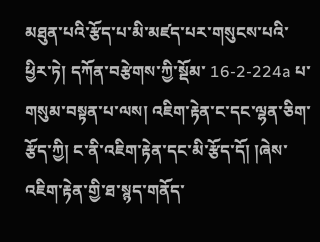མཐུན་པའི་རྩོད་པ་མི་མཛད་པར་གསུངས་པའི་ཕྱིར་ཏེ། དཀོན་བརྩེགས་ཀྱི་སྡོམ་ 16-2-224a པ་གསུམ་བསྟན་པ་ལས། འཇིག་རྟེན་ང་དང་ལྷན་ཅིག་རྩོད་ཀྱི། ང་ནི་འཇིག་རྟེན་དང་མི་རྩོད་དོ། །ཞེས་འཇིག་རྟེན་གྱི་ཐ་སྙད་གནོད་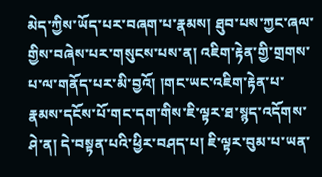མེད་ཀྱིས་ཡོད་པར་བཞག་པ་རྣམས། ཐུབ་པས་ཀྱང་ཞལ་གྱིས་བཞེས་པར་གསུངས་པས་ན། འཇིག་རྟེན་གྱི་གྲགས་པ་ལ་གནོད་པར་མི་བྱའོ། །གང་ཡང་འཇིག་རྟེན་པ་རྣམས་དངོས་པོ་གང་དག་གིས་ཇི་ལྟར་ཐ་སྙད་འདོགས་ཤེ་ན། དེ་བསྟན་པའི་ཕྱིར་བཤད་པ། ཇི་ལྟར་བུམ་པ་ཡན་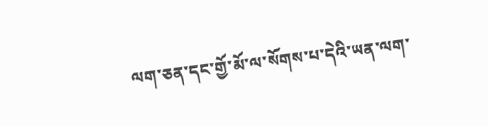ལག་ཅན་དང་གྱོ་མོ་ལ་སོགས་པ་དེའི་ཡན་ལག་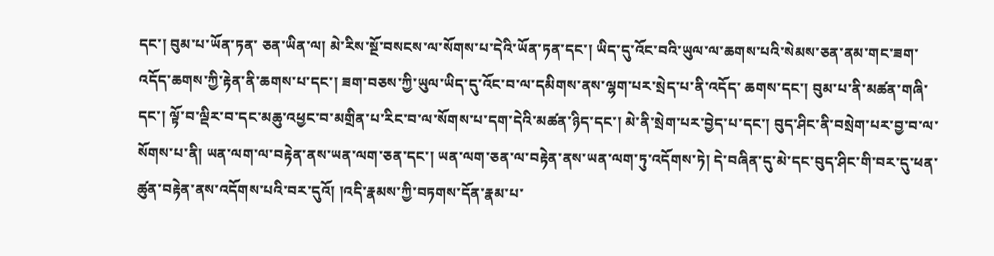དང་། བུམ་པ་ཡོན་ཏན་ ཅན་ཡིན་ལ། མེ་རིས་སྔོ་བསངས་ལ་སོགས་པ་དེའི་ཡོན་ཏན་དང་། ཡིད་དུ་འོང་བའི་ཡུལ་ལ་ཆགས་པའི་སེམས་ཅན་ནམ་གང་ཟག་འདོད་ཆགས་ཀྱི་རྟེན་ནི་ཆགས་པ་དང་། ཟག་བཅས་ཀྱི་ཡུལ་ཡིད་དུ་འོང་བ་ལ་དམིགས་ནས་ལྷག་པར་སྲེད་པ་ནི་འདོད་ ཆགས་དང་། བུམ་པ་ནི་མཚན་གཞི་དང་། ལྟོ་བ་ལྡིར་བ་དང་མཆུ་འཕྱང་བ་མགྲིན་པ་རིང་བ་ལ་སོགས་པ་དག་དེའི་མཚན་ཉིད་དང་། མེ་ནི་སྲེག་པར་བྱེད་པ་དང་། བུད་ཤིང་ནི་བསྲེག་པར་བྱ་བ་ལ་སོགས་པ་ནི། ཡན་ལག་ལ་བརྟེན་ནས་ཡན་ལག་ཅན་དང་། ཡན་ལག་ཅན་ལ་བརྟེན་ནས་ཡན་ལག་ཏུ་འདོགས་ཏེ། དེ་བཞིན་དུ་མེ་དང་བུད་ཤིང་གི་བར་དུ་ཕན་ཚུན་བརྟེན་ནས་འདོགས་པའི་བར་དུའོ། །འདི་རྣམས་ཀྱི་བཏགས་དོན་རྣམ་པ་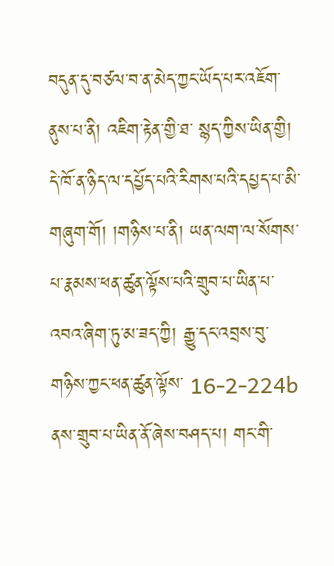བདུན་དུ་བཙལ་བ་ན་མེད་ཀྱང་ཡོད་པར་འཇོག་ནུས་པ་ནི། འཇིག་རྟེན་གྱི་ཐ་ སྙད་ཀྱིས་ཡིན་གྱི། དེ་ཁོ་ན་ཉིད་ལ་དཔྱོད་པའི་རིགས་པའི་དཔྱད་པ་མི་གཞུག་གོ། །གཉིས་པ་ནི། ཡན་ལག་ལ་སོགས་པ་རྣམས་ཕན་ཚུན་ལྟོས་པའི་གྲུབ་པ་ཡིན་པ་འབའ་ཞིག་ཏུ་མ་ཟད་ཀྱི། རྒྱུ་དང་འབྲས་བུ་གཉིས་ཀྱང་ཕན་ཚུན་ལྟོས་ 16-2-224b ནས་གྲུབ་པ་ཡིན་ནོ་ཞེས་བཤད་པ། གང་གི་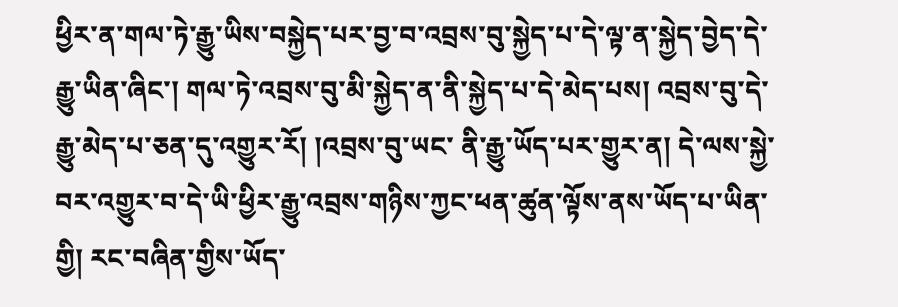ཕྱིར་ན་གལ་ཏེ་རྒྱུ་ཡིས་བསྐྱེད་པར་བྱ་བ་འབྲས་བུ་སྐྱེད་པ་དེ་ལྟ་ན་སྐྱེད་བྱེད་དེ་རྒྱུ་ཡིན་ཞིང་། གལ་ཏེ་འབྲས་བུ་མི་སྐྱེད་ན་ནི་སྐྱེད་པ་དེ་མེད་པས། འབྲས་བུ་དེ་རྒྱུ་མེད་པ་ཅན་དུ་འགྱུར་རོ། །འབྲས་བུ་ཡང་ ནི་རྒྱུ་ཡོད་པར་གྱུར་ན། དེ་ལས་སྐྱེ་བར་འགྱུར་བ་དེ་ཡི་ཕྱིར་རྒྱུ་འབྲས་གཉིས་ཀྱང་ཕན་ཚུན་ལྟོས་ནས་ཡོད་པ་ཡིན་གྱི། རང་བཞིན་གྱིས་ཡོད་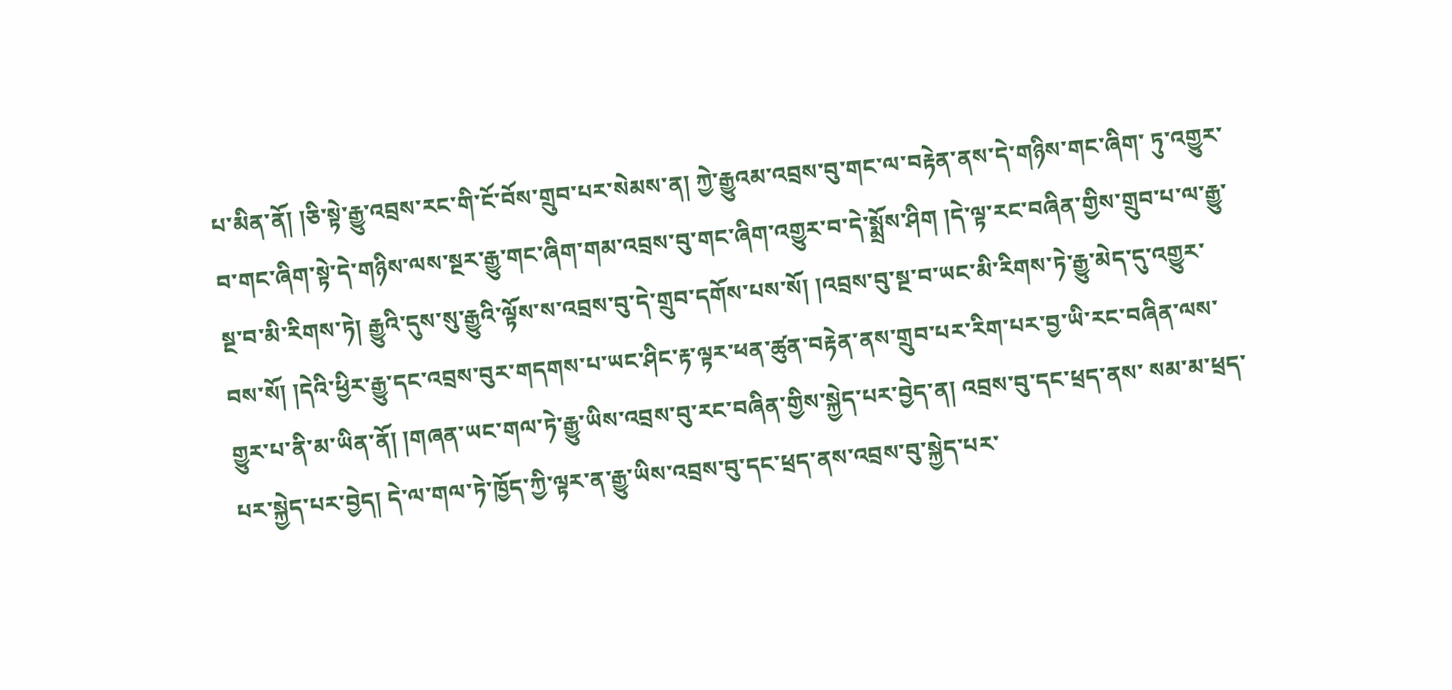པ་མིན་ནོ། །ཅི་སྟེ་རྒྱུ་འབྲས་རང་གི་ངོ་བོས་གྲུབ་པར་སེམས་ན། ཀྱེ་རྒྱུའམ་འབྲས་བུ་གང་ལ་བརྟེན་ནས་དེ་གཉིས་གང་ཞིག་ ཏུ་འགྱུར་བ་གང་ཞིག་སྟེ་དེ་གཉིས་ལས་སྔར་རྒྱུ་གང་ཞིག་གམ་འབྲས་བུ་གང་ཞིག་འགྱུར་བ་དེ་སྨྲོས་ཤིག །དེ་ལྟ་རང་བཞིན་གྱིས་གྲུབ་པ་ལ་རྒྱུ་སྔ་བ་མི་རིགས་ཏེ། རྒྱུའི་དུས་སུ་རྒྱུའི་ལྟོས་ས་འབྲས་བུ་དེ་གྲུབ་དགོས་པས་སོ། །འབྲས་བུ་སྔ་བ་ཡང་མི་རིགས་ཏེ་རྒྱུ་མེད་དུ་འགྱུར་ བས་སོ། །དེའི་ཕྱིར་རྒྱུ་དང་འབྲས་བུར་གདགས་པ་ཡང་ཤིང་རྟ་ལྟར་ཕན་ཚུན་བརྟེན་ནས་གྲུབ་པར་རིག་པར་བྱ་ཡི་རང་བཞིན་ལས་གྱུར་པ་ནི་མ་ཡིན་ནོ། །གཞན་ཡང་གལ་ཏེ་རྒྱུ་ཡིས་འབྲས་བུ་རང་བཞིན་གྱིས་སྐྱེད་པར་བྱེད་ན། འབྲས་བུ་དང་ཕྲད་ནས་ སམ་མ་ཕྲད་པར་སྐྱེད་པར་བྱེད། དེ་ལ་གལ་ཏེ་ཁྱོད་ཀྱི་ལྟར་ན་རྒྱུ་ཡིས་འབྲས་བུ་དང་ཕྲད་ནས་འབྲས་བུ་སྐྱེད་པར་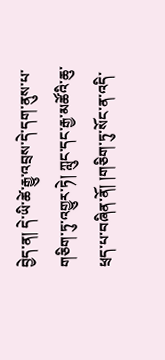བྱེད་ན། དེ་ཡི་ཚེ་རྒྱུ་འབྲས་དེ་དག་ནུས་པ་གཅིག་ཏུ་འགྱུར་ཏེ། ཀླུང་དང་རྒྱ་མཚོའི་ཆུ་ཕྲད་པ་བཞིན་ནོ། །གཅིག་ཏུ་སོང་ན་འདི་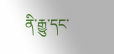ནི་རྒྱུ་དང་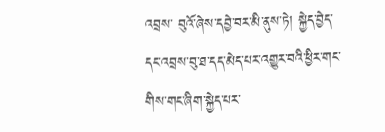འབྲས་ བུའོ་ཞེས་དབྱེ་བར་མི་ནུས་ཏེ། སྐྱེད་བྱེད་དང་འབྲས་བུ་ཐ་དད་མེད་པར་འགྱུར་བའི་ཕྱིར་གང་གིས་གང་ཞིག་སྐྱེད་པར་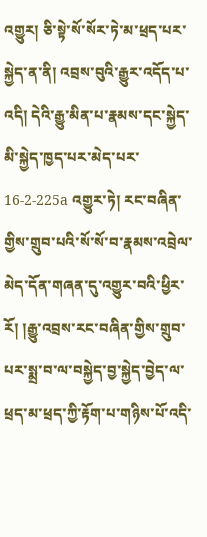འགྱུར། ཅི་སྟེ་སོ་སོར་ཏེ་མ་ཕྲད་པར་སྐྱེད་ན་ནི། འབྲས་བུའི་རྒྱུར་འདོད་པ་འདི། དེའི་རྒྱུ་མིན་པ་རྣམས་དང་སྐྱེད་མི་སྐྱེད་ཁྱད་པར་མེད་པར་ 16-2-225a འགྱུར་ཏེ། རང་བཞིན་གྱིས་གྲུབ་པའི་སོ་སོ་བ་རྣམས་འབྲེལ་མེད་དོན་གཞན་དུ་འགྱུར་བའི་ཕྱིར་རོ། །རྒྱུ་འབྲས་རང་བཞིན་གྱིས་གྲུབ་པར་སྨྲ་བ་ལ་བསྐྱེད་བྱ་སྐྱེད་བྱེད་ལ་ཕྲད་མ་ཕྲད་ཀྱི་རྟོག་པ་གཉིས་པོ་འདི་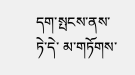དག་སྤངས་ནས་ཏེ་དེ་ མ་གཏོགས་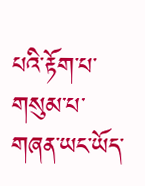པའི་རྟོག་པ་གསུམ་པ་གཞན་ཡང་ཡོད་